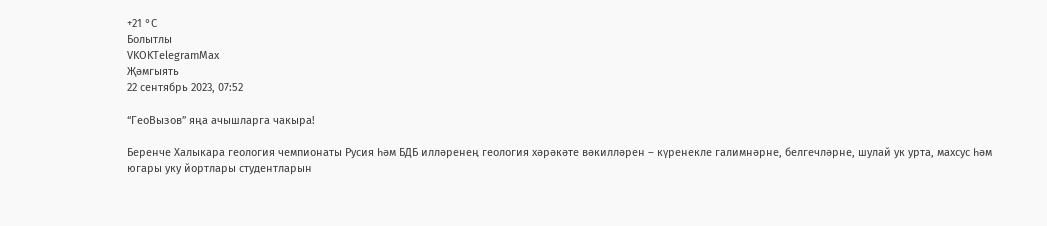+21 °С
Болытлы
VKOKTelegramMax
Җәмгыять
22 сентябрь 2023, 07:52

“ГеоВызов” яңа ачышларга чакыра!

Беренче Халыкара геология чемпионаты Русия һәм БДБ илләренең геология хәрәкәте вәкилләрен – күренекле галимнәрне, белгечләрне, шулай ук урта, махсус һәм югары уку йортлары студентларын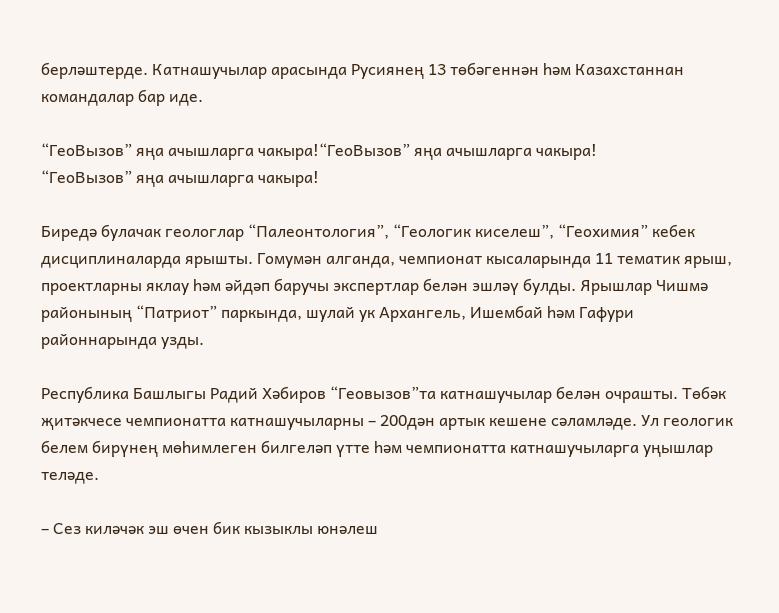берләштерде. Катнашучылар арасында Русиянең 13 төбәгеннән һәм Казахстаннан командалар бар иде.

“ГеоВызов” яңа ачышларга чакыра!“ГеоВызов” яңа ачышларга чакыра!
“ГеоВызов” яңа ачышларга чакыра!

Биредә булачак геологлар “Палеонтология”, “Геологик киселеш”, “Геохимия” кебек дисциплиналарда ярышты. Гомумән алганда, чемпионат кысаларында 11 тематик ярыш, проектларны яклау һәм әйдәп баручы экспертлар белән эшләү булды. Ярышлар Чишмә районының “Патриот” паркында, шулай ук Архангель, Ишембай һәм Гафури районнарында узды.

Республика Башлыгы Радий Хәбиров “Геовызов”та катнашучылар белән очрашты. Төбәк җитәкчесе чемпионатта катнашучыларны – 200дән артык кешене сәламләде. Ул геологик белем бирүнең мөһимлеген билгеләп үтте һәм чемпионатта катнашучыларга уңышлар теләде.

– Сез киләчәк эш өчен бик кызыклы юнәлеш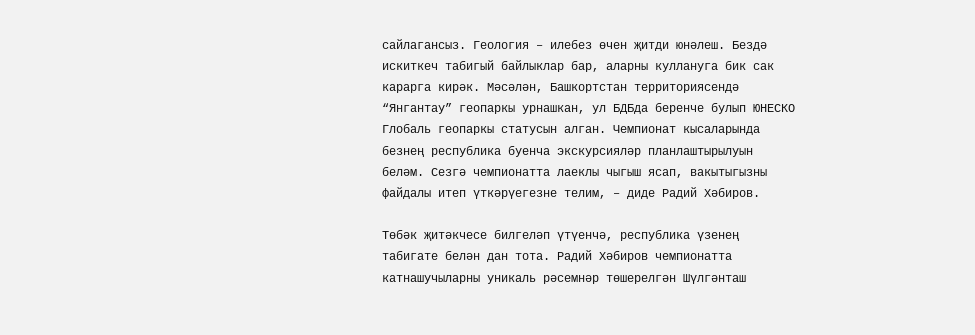сайлагансыз. Геология – илебез өчен җитди юнәлеш. Бездә искиткеч табигый байлыклар бар, аларны куллануга бик сак карарга кирәк. Мәсәлән, Башкортстан территориясендә “Янгантау” геопаркы урнашкан, ул БДБда беренче булып ЮНЕСКО Глобаль геопаркы статусын алган. Чемпионат кысаларында безнең республика буенча экскурсияләр планлаштырылуын беләм. Сезгә чемпионатта лаеклы чыгыш ясап, вакытыгызны файдалы итеп үткәрүегезне телим, – диде Радий Хәбиров.

Төбәк җитәкчесе билгеләп үтүенчә, республика үзенең табигате белән дан тота. Радий Хәбиров чемпионатта катнашучыларны уникаль рәсемнәр төшерелгән Шүлгәнташ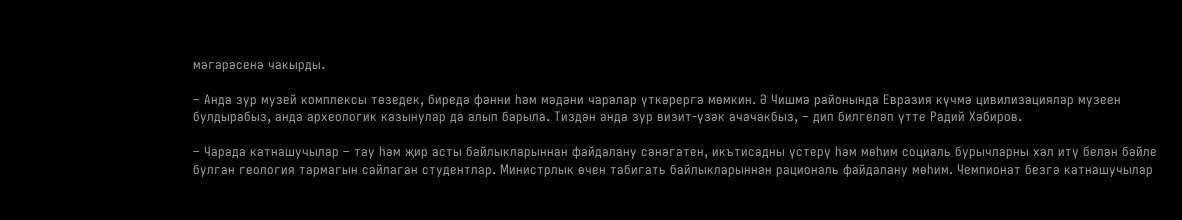мәгарәсенә чакырды.

– Анда зур музей комплексы төзедек, биредә фәнни һәм мәдәни чаралар үткәрергә мөмкин. Ә Чишмә районында Евразия күчмә цивилизацияләр музеен булдырабыз, анда археологик казынулар да алып барыла. Тиздән анда зур визит-үзәк ачачакбыз, – дип билгеләп үтте Радий Хәбиров.

– Чарада катнашучылар – тау һәм җир асты байлыкларыннан файдалану сәнәгатен, икътисадны үстерү һәм мөһим социаль бурычларны хәл итү белән бәйле булган геология тармагын сайлаган студентлар. Министрлык өчен табигать байлыкларыннан рациональ файдалану мөһим. Чемпионат безгә катнашучылар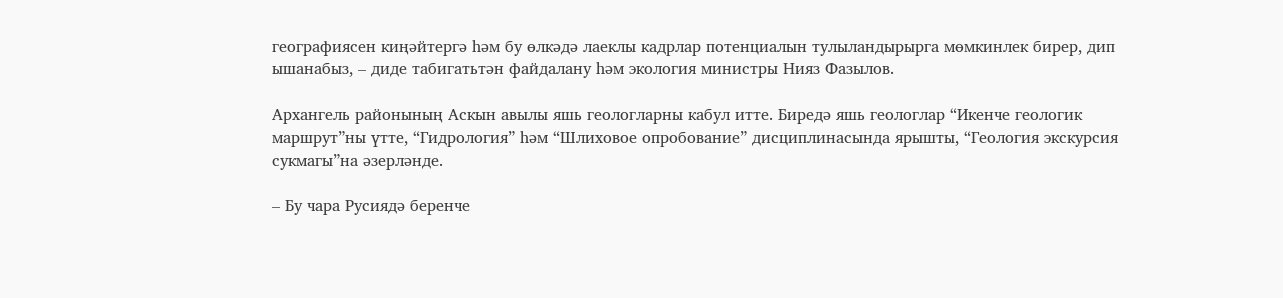географиясен киңәйтергә һәм бу өлкәдә лаеклы кадрлар потенциалын тулыландырырга мөмкинлек бирер, дип ышанабыз, – диде табигатьтән файдалану һәм экология министры Нияз Фазылов.

Архангель районының Аскын авылы яшь геологларны кабул итте. Биредә яшь геологлар “Икенче геологик маршрут”ны үтте, “Гидрология” һәм “Шлиховое опробование” дисциплинасында ярышты, “Геология экскурсия сукмагы”на әзерләнде.

– Бу чара Русиядә беренче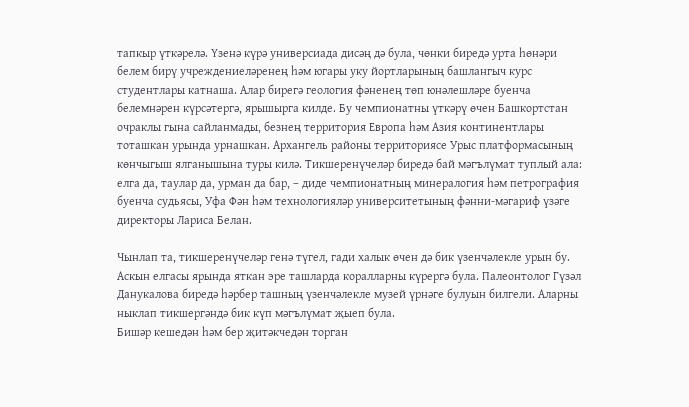тапкыр үткәрелә. Үзенә күрә универсиада дисәң дә була, чөнки биредә урта һөнәри белем бирү учреждениеләренең һәм югары уку йортларының башлангыч курс студентлары катнаша. Алар бирегә геология фәненең төп юнәлешләре буенча белемнәрен күрсәтергә, ярышырга килде. Бу чемпионатны үткәрү өчен Башкортстан очраклы гына сайланмады, безнең территория Европа һәм Азия континентлары тоташкан урында урнашкан. Архангель районы территориясе Урыс платформасының көнчыгыш ялганышына туры килә. Тикшеренүчеләр биредә бай мәгълүмат туплый ала: елга да, таулар да, урман да бар, – диде чемпионатның минералогия һәм петрография буенча судьясы, Уфа Фән һәм технологияләр университетының фәнни-мәгариф үзәге директоры Лариса Белан.

Чынлап та, тикшеренүчеләр генә түгел, гади халык өчен дә бик үзенчәлекле урын бу. Аскын елгасы ярында яткан эре ташларда коралларны күрергә була. Палеонтолог Гүзәл Данукалова биредә һәрбер ташның үзенчәлекле музей үрнәге булуын билгели. Аларны ныклап тикшергәндә бик күп мәгълүмат җыеп була.
Бишәр кешедән һәм бер җитәкчедән торган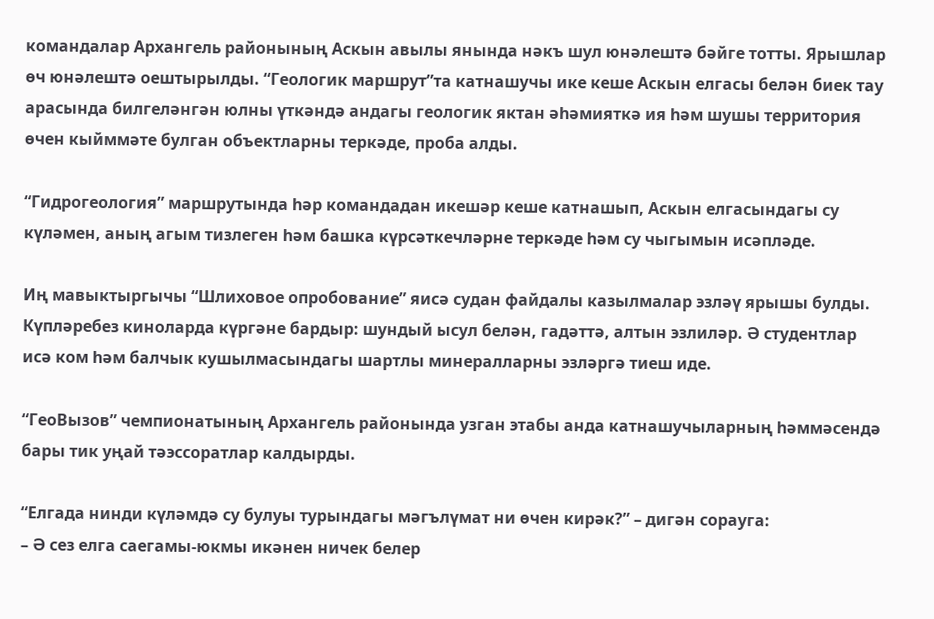командалар Архангель районының Аскын авылы янында нәкъ шул юнәлештә бәйге тотты. Ярышлар өч юнәлештә оештырылды. “Геологик маршрут”та катнашучы ике кеше Аскын елгасы белән биек тау арасында билгеләнгән юлны үткәндә андагы геологик яктан әһәмияткә ия һәм шушы территория өчен кыйммәте булган объектларны теркәде, проба алды.

“Гидрогеология” маршрутында һәр командадан икешәр кеше катнашып, Аскын елгасындагы су күләмен, аның агым тизлеген һәм башка күрсәткечләрне теркәде һәм су чыгымын исәпләде.

Иң мавыктыргычы “Шлиховое опробование” яисә судан файдалы казылмалар эзләү ярышы булды. Күпләребез киноларда күргәне бардыр: шундый ысул белән, гадәттә, алтын эзлиләр. Ә студентлар исә ком һәм балчык кушылмасындагы шартлы минералларны эзләргә тиеш иде.

“ГеоВызов” чемпионатының Архангель районында узган этабы анда катнашучыларның һәммәсендә бары тик уңай тәэссоратлар калдырды.

“Елгада нинди күләмдә су булуы турындагы мәгълүмат ни өчен кирәк?” – дигән сорауга:
– Ә сез елга саегамы-юкмы икәнен ничек белер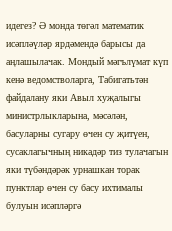идегез? Ә монда төгәл математик исәпләүләр ярдәмендә барысы да аңлашылачак. Мондый мәгълүмат күп кенә ведомстволарга, Табигатьтән файдалану яки Авыл хуҗалыгы министрлыкларына, мәсәлән, басуларны сугару өчен су җитүен, сусаклагычның никадәр тиз тулачагын яки түбәндәрәк урнашкан торак пунктлар өчен су басу ихтималы булуын исәпләргә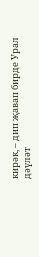кирәк, – дип җавап бирде Урал дәүләт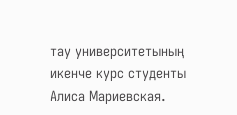тау университетының икенче курс студенты Алиса Мариевская.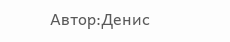Автор:Денис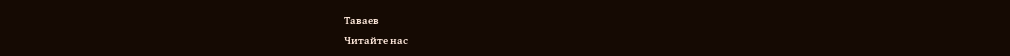Таваев
Читайте нас